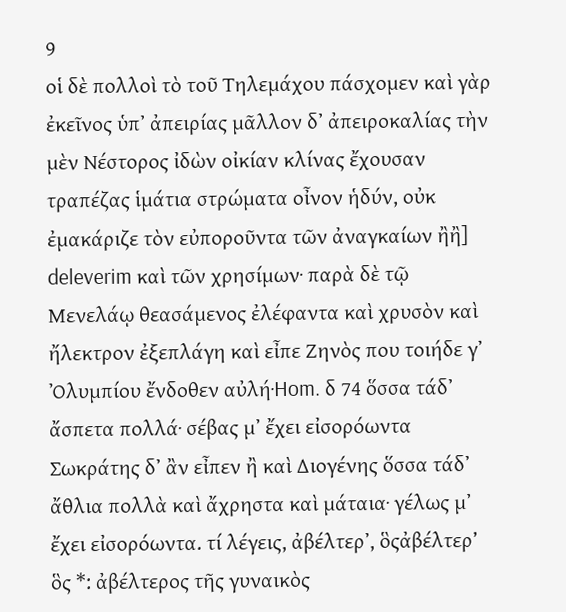9
οἱ δὲ πολλοὶ τὸ τοῦ Τηλεμάχου πάσχομεν καὶ γὰρ ἐκεῖνος ὑπʼ ἀπειρίας μᾶλλον δʼ ἀπειροκαλίας τὴν μὲν Νέστορος ἰδὼν οἰκίαν κλίνας ἔχουσαν τραπέζας ἱμάτια στρώματα οἶνον ἡδύν, οὐκ ἐμακάριζε τὸν εὐποροῦντα τῶν ἀναγκαίων ἢἢ] deleverim καὶ τῶν χρησίμων· παρὰ δὲ τῷ Μενελάῳ θεασάμενος ἐλέφαντα καὶ χρυσὸν καὶ ἤλεκτρον ἐξεπλάγη καὶ εἶπε Ζηνὸς που τοιήδε γʼ Ὀλυμπίου ἔνδοθεν αὐλή·Hom. δ 74 ὅσσα τάδʼ ἄσπετα πολλά· σέβας μʼ ἔχει εἰσορόωντα Σωκράτης δʼ ἂν εἶπεν ἢ καὶ Διογένης ὅσσα τάδʼ ἄθλια πολλὰ καὶ ἄχρηστα καὶ μάταια· γέλως μʼ ἔχει εἰσορόωντα. τί λέγεις, ἀβέλτερʼ, ὃςἀβέλτερ’ ὃς *: ἀβέλτερος τῆς γυναικὸς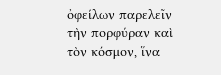ὀφείλων παρελεῖν τὴν πορφύραν καὶ τὸν κόσμον, ἵνα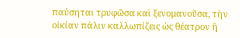παύσηται τρυφῶσα καὶ ξενομανοῦσα, τὴν οἰκίαν πάλιν καλλωπίζεις ὡς θέατρον ἢ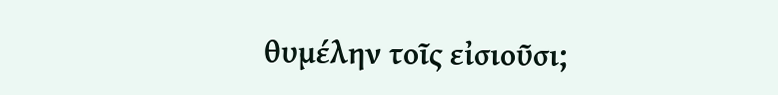θυμέλην τοῖς εἰσιοῦσι;